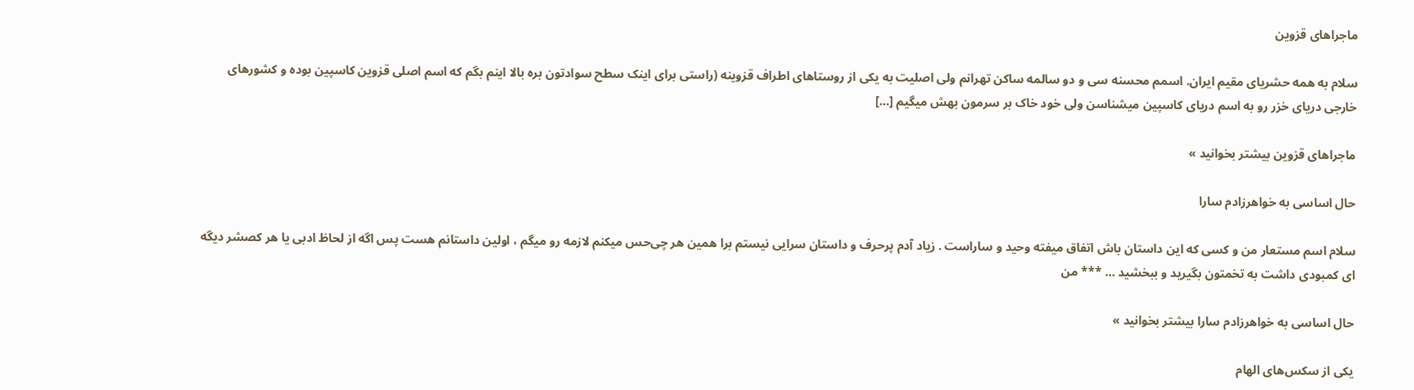ماجراهای قزوین

سلام به همه حشریای مقیم ایران. اسمم محسنه سی و دو سالمه ساکن تهرانم ولی اصلیت به یکی از روستاهای اطراف قزوینه (راستی‌ برای اینک سطح سوادتون بره بالا اینم بگم که اسم اصلی‌ قزوین کاسپین بوده و کشور‌های خارجی دریای خزر رو به اسم دریای کاسپین میشناسن ولی خود خاک بر سرمون بهش میگیم […]

ماجراهای قزوین بیشتر بخوانید »

حال اساسی به خواهرزادم سارا

سلام اسم مستعار من و کسی که این داستان باش اتفاق میفته وحید و ساراست . زیاد آدم پرحرف و داستان سرایی نیستم برا همین هر چی‌حس میکنم لازمه رو میگم ، اولین داستانم هست پس اگه از لحاظ ادبی یا هر کصشر دیگه ای کمبودی داشت به تخمتون بگیرید و ببخشید … *** من

حال اساسی به خواهرزادم سارا بیشتر بخوانید »

یکی‌ از سکس‌های الهام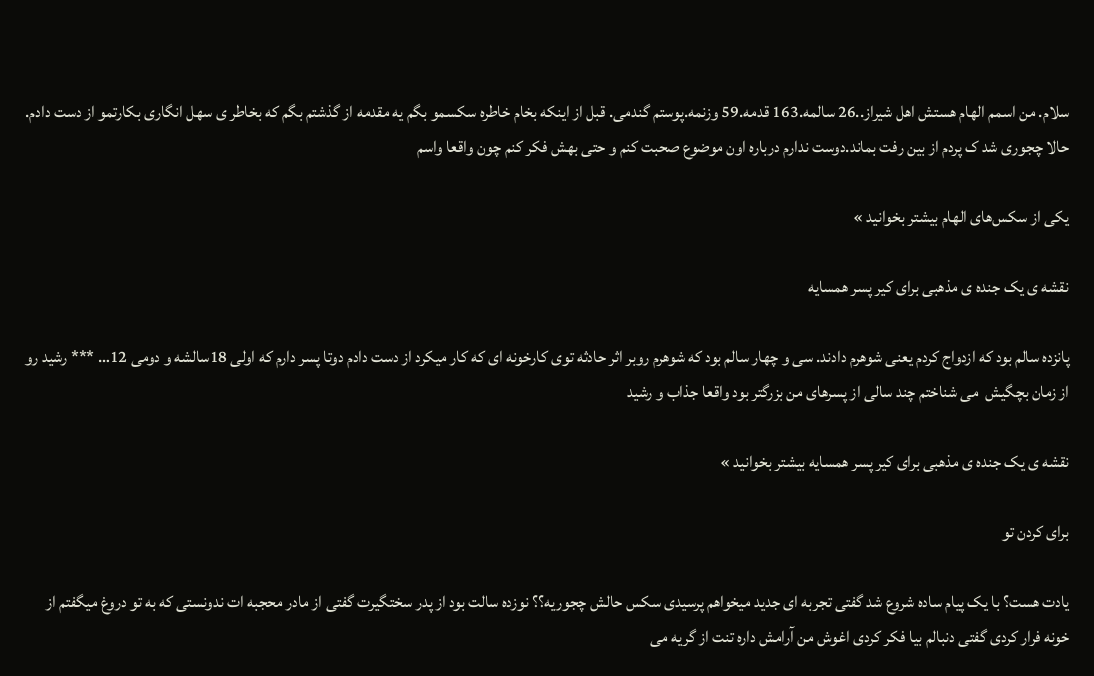سلام. من اسمم الهام هستش اهل شیراز..26 سالمه.163 قدمه.59 وزنمه.پوستم گندمی. قبل از اینکه بخام خاطره سکسمو بگم یه مقدمه از گذشتم بگم که بخاطر ی سهل انگاری بکارتمو از دست دادم. حالا چجوری شد ک پردم از بین رفت بماند.دوست ندارم درباره اون موضوع صحبت کنم و حتی بهش فکر کنم چون واقعا واسم

یکی‌ از سکس‌های الهام بیشتر بخوانید »

نقشه ی یک جنده ی مذهبی‌ برای کیر پسر همسایه

پانزده سالم بود که ازدواج کردم یعنی‌ شوهرم دادند. سی و چهار سالم بود که شوهرم روبر اثر حادثه توی کارخونه ای که کار میکرد از دست دادم دوتا پسر دارم که اولی 18سالشه و دومی 12… *** رشید رو از زمان بچگیش  می شناختم چند سالی از پسرهای من بزرگتر بود واقعا جذاب و رشید

نقشه ی یک جنده ی مذهبی‌ برای کیر پسر همسایه بیشتر بخوانید »

برای کردن تو

یادت هست؟ با یک پیام ساده شروع شد گفتی تجربه ای جدید میخواهم پرسیدی سکس حالش چجوریه؟؟ نوزده سالت بود از پدر سختگیرت گفتی از مادر محجبه ات ندونستی که به تو دروغ میگفتم از خونه فرار کردی گفتی دنبالم بیا فکر کردی اغوش من آرامش داره تنت از گریه می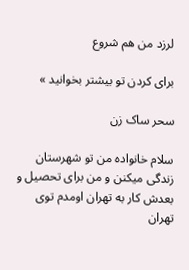لرزد من هم شروع

برای کردن تو بیشتر بخوانید »

سحر ساک زن

سلام خانواده من تو شهرستان زندگی میکنن و من برای تحصیل و بعدش کار به تهران اومدم توی تهران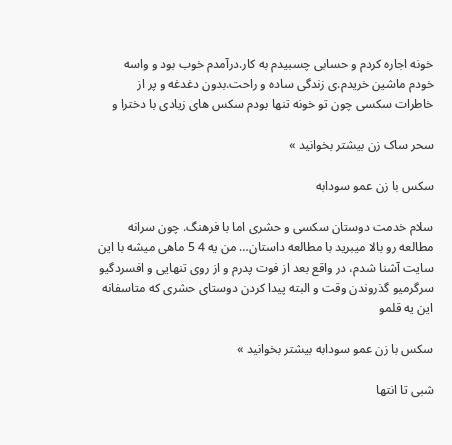خونه اجاره کردم و حسابی چسبیدم به کار.درآمدم خوب بود و واسه خودم ماشین خریدم.ی زندگی ساده و راحت.بدون دغدغه و پر از خاطرات سکسی چون تو خونه تنها بودم سکس های زیادی با دخترا و

سحر ساک زن بیشتر بخوانید »

سکس با زن عمو سودابه

سلام خدمت دوستان سکسی و حشری اما با فرهنگ. چون سرانه مطالعه رو بالا میبرید با مطالعه داستان… من یه 4 5 ماهی میشه با این سایت آشنا شدم، در واقع بعد از فوت پدرم و از روی تنهایی و افسردگیو سرگرمیو گذروندن وقت و البته پیدا کردن دوستای حشری که متاسفانه این یه قلمو

سکس با زن عمو سودابه بیشتر بخوانید »

شبی تا انتها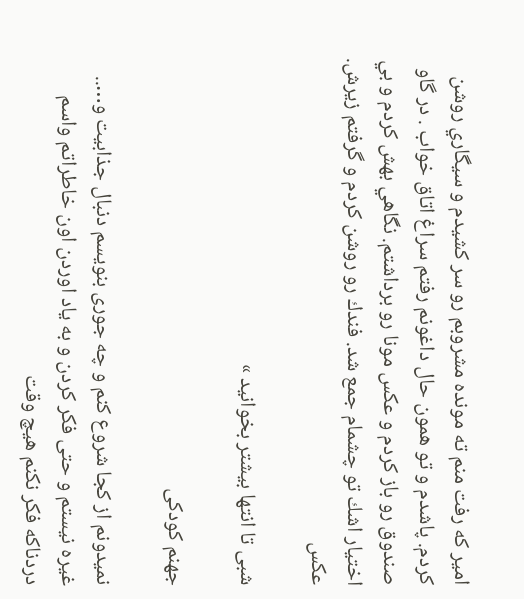امير كه رفت منم ته مونده مشروبم رو سر كشيدم و سيگاري روشن كردم. پاشدم و تو همون حال داغونم رفتم سراغ اتاق خواب . در گاو صندوق رو باز كردم و عكس مونا رو برداشتم. نگاهي بهش كردم و بي اختيار اشك تو چشمام جمع شد. فندك رو روشن كردم و گرفتم زيرش. عكس

شبی تا انتها بیشتر بخوانید »

جهنم کودکی

نمیدونم از کجا شروع کنم و چه جوری بنویسم دنبال جذابیت و….. غیره نیستم و حتی فکر کردن و به یاد اوردن اون خاطراتم واسم دردناکه فکر نکنم هیچ وقت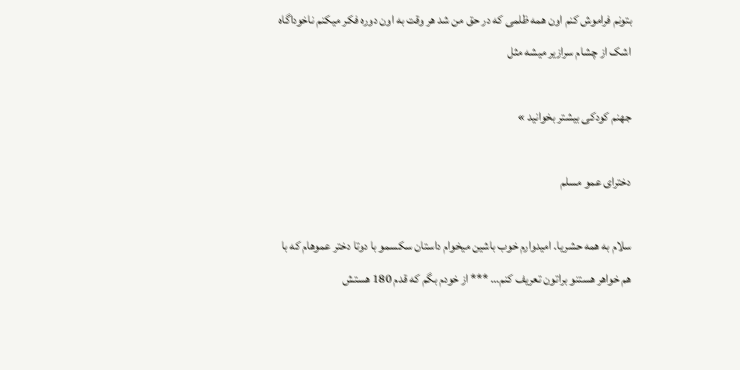بتونم فراموش کنم اون همه ظلمی که در حق من شد هر وقت به اون دوره فکر میکنم ناخوداگاه اشک از چشام سرازیر میشه مثل

جهنم کودکی بیشتر بخوانید »

دخترای عمو مسلم

سلام به همه حشریا. امیدوارم خوب باشین میخوام داستان سکسمو با دوتا دختر عموهام که با هم خواهر هستنو براتون تعریف کنم… *** از خودم بگم که قدم 180 هستش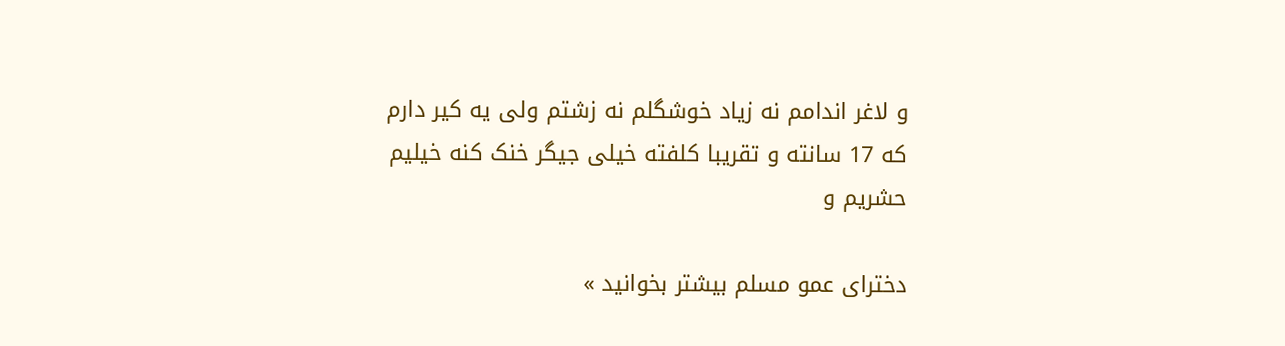و لاغر اندامم نه زیاد خوشگلم نه زشتم ولی یه کیر دارم که 17 سانته و تقریبا کلفته خیلی جیگر خنک کنه خیلیم حشریم و

دخترای عمو مسلم بیشتر بخوانید »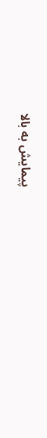پیمایش به بالا